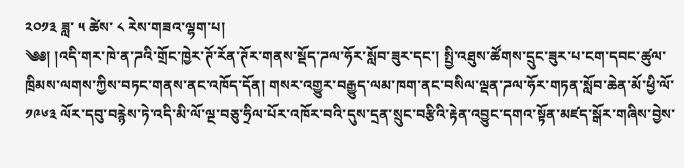༢༠༡༣ ཟླ་ ༥ ཚེས་ ༨ རེས་གཟའ་ལྷག་པ།
༄༅། །འདི་གར་ཁེ་ན་ཌའི་གྲོང་ཁྱེར་ཊོ་རོན་ཊོར་གནས་སྡོད་ཌལ་ཧོར་སློབ་ཟུར་དང་། སྤྱི་འཐུས་ཚོགས་དྲུང་ཟུར་པ་ངག་དབང་ཚུལ་ཁྲིམས་ལགས་ཀྱིས་བཏང་གནས་ནང་འཁོད་དོན། གསར་འགྱུར་བརྒྱུད་ལམ་ཁག་ནང་བསིལ་ལྡན་ཌལ་ཧོར་གཏན་སློབ་ཆེན་མོ་ཕྱི་ལོ་ ༡༩༦༣ ལོར་དབུ་བརྙེས་ཏེ་འདི་མི་ལོ་ལྔ་བཅུ་ཧྲིལ་པོར་འཁོར་བའི་དུས་དྲན་སྲུང་བརྩིའི་རྟེན་འབྱུང་དགའ་སྟོན་མཛད་སྒོར་གཞིས་བྱེས་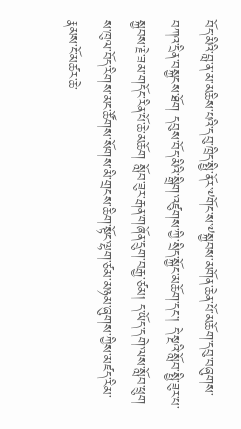བོད་མིའི་བླ་ན་མ་མཆིས་པའི་དབུ་ཁྲིད་སྤྱི་ནོར་༸གོང་ས་༸སྐྱབས་མགོན་ཆེན་པོ་མཆོག་དབུ་བཞུགས་བཀའ་དྲིན་བསྐྱངས་ཐོག དབུས་བོད་མིའི་སྒྲིག་འཛུགས་ཀྱི་སྲིད་སྐྱོང་མཆོག་དང་། དེ་སྔའི་སློབ་སྤྱི་ཟུར་པ་སྐྱབས་རྗེ་ཟམ་གདོང་རིན་པོ་ཆེ་མཆོག སློབ་ཟུར་རྒན་གཞོན་དྲུག་བརྒྱ་ཙམ། ད་ཡོད་དགེ་ལས་སློབ་ཕྲུག ས་ཁུལ་བོད་རིགས་མང་ཚོགས་སོགས་མི་གྲངས་ཆིག་སྟོང་ལྷག་ཙམ་མཉམ་ཞུགས་ཀྱིས་མཛད་རིམ་རྣམས་ངོ་མཚར་ཆེ་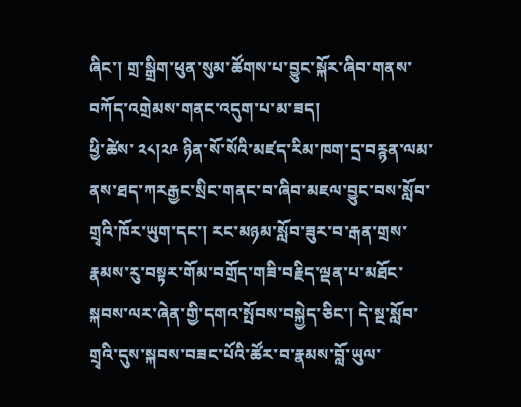ཞིང་། གྲ་སྒྲིག་ཕུན་སུམ་ཚོགས་པ་བྱུང་སྐོར་ཞིབ་གནས་བཀོད་འགྲེམས་གནང་འདུག་པ་མ་ཟད།
ཕྱི་ཚེས་ ༢༨།༢༩ ཉིན་སོ་སོའི་མཛད་རིམ་ཁག་དྲ་བརྙན་ལམ་ནས་ཐད་ཀརརྒྱང་སྲིང་གནང་བ་ཞིབ་མཇལ་བྱུང་བས་སློབ་གྲྭའི་ཁོར་ཡུག་དང་། རང་མཉམ་སློབ་ཟུར་བ་རྒན་གྲས་རྣམས་རུ་བསྟར་གོམ་བགྲོད་གཟི་བརྗིད་ལྡན་པ་མཐོང་སྐབས་ལར་ཞེན་གྱི་དགའ་སྤོབས་བསྐྱེད་ཅིང་། དེ་སྔ་སློབ་གྲྭའི་དུས་སྐབས་བཟང་པོའི་ཚོར་བ་རྣམས་བློ་ཡུལ་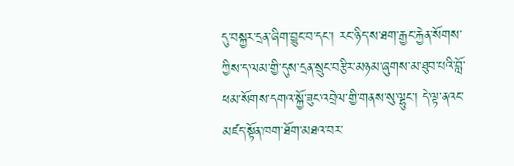དུ་བསྐྱར་དྲན་ཞིག་བྱུང་བ་དང་། རང་ཉིད་ས་ཐག་རྒྱང་རྐྱེན་སོགས་ཀྱིས་ད་ལམ་གྱི་དུས་དྲན་སྲུང་བརྩིར་མཉམ་ཞུགས་མ་ཐུབ་པའི་བློ་ཕམ་སོགས་དགའ་སྐྱོ་ཟུང་འབྲེལ་གྱི་གནས་སུ་ལྷུང་། དེ་ལྟ་ནའང་མཛད་སྟོན་ཁག་ཐོག་མཐའ་བར་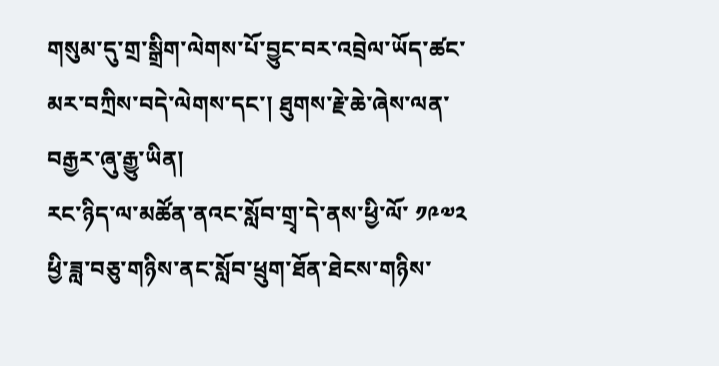གསུམ་དུ་གྲ་སྒྲིག་ལེགས་པོ་བྱུང་བར་འབྲེལ་ཡོད་ཚང་མར་བཀྲིས་བདེ་ལེགས་དང་། ཐུགས་རྗེ་ཆེ་ཞེས་ལན་བརྒྱར་ཞུ་རྒྱུ་ཡིན།
རང་ཉིད་ལ་མཚོན་ནའང་སློབ་གྲྭ་དེ་ནས་ཕྱི་ལོ་ ༡༩༧༢ ཕྱི་ཟླ་བཅུ་གཉིས་ནང་སློབ་ཕྲུག་ཐོན་ཐེངས་གཉིས་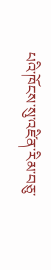པའི་ཁོངས་སུ་འཛིན་རིམ་བཅུ་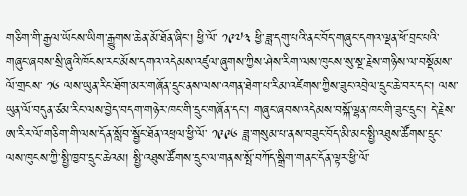གཅིག་གི་རྒྱལ་ཡོངས་ཡིག་རྒྱུགས་ཆེན་མོ་ཐོན་ཞིང་། ཕྱི་ལོ་ ༡༩༧༣ ཕྱི་ཟླ་དགུ་པའི་ནང་བོད་གཞུང་དགའ་ལྡན་ཕོ་བྲང་པའི་གཞུང་ཞབས་སྲི་ཞུའི་ཁོངས་རང་མོས་དགའ་འདེམས་འཛུལ་ཞུགས་ཀྱིས་ཤེས་རིག་ལས་ཁུངས་སུ་སྔ་རྗེས་གཉིས་ལ་བསྡོམས་ལོ་གྲངས་ ༡༦ ལས་ཡུན་རིང་ཐོག་མར་གཞོན་དྲུང་ནས་ལས་འགན་ཐེག་པ་རིམ་འཛེགས་ཀྱིས་ཟུང་འབྲེལ་དྲུང་ཆེ་བར་དང་། ལས་ཡུན་ལོ་བདུན་ཙམ་རིང་ལས་བྱེད་བདག་གཉེར་ཁང་གི་དྲུང་གཞོན་དང་། གཞུང་ཞབས་འདེམས་བསྐོ་ལྷན་ཁང་གི་ཟུང་དྲུང་། དེ་རྗེས་ཨ་རིར་ལོ་གཅིག་གི་ལས་དོན་སློབ་སྦྱོང་ཐོན་འཕྲལ་ཕྱི་ལོ་ ༡༩༩༦ ཟླ་གསུམ་པ་ནས་བཟུང་བོད་མི་མང་སྤྱི་འཐུས་ཚོགས་དྲུང་ལས་ཁུངས་ཀྱི་སྤྱི་ཁྱབ་དྲུང་ཆེའམ། སྤྱི་འཐུས་ཚོགས་དྲུང་ལ་གནས་སྤོ་བཀོད་སྒྲིག་གནང་དོན་ལྟར་ཕྱི་ལོ་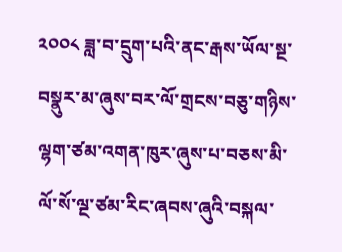༢༠༠༨ ཟླ་བ་དྲུག་པའི་ནང་རྒས་ཡོལ་སྔ་བསྣུར་མ་ཞུས་བར་ལོ་གྲངས་བཅུ་གཉིས་ལྷག་ཙམ་འགན་ཁུར་ཞུས་པ་བཅས་མི་ལོ་སོ་ལྔ་ཙམ་རིང་ཞབས་ཞུའི་བསྐལ་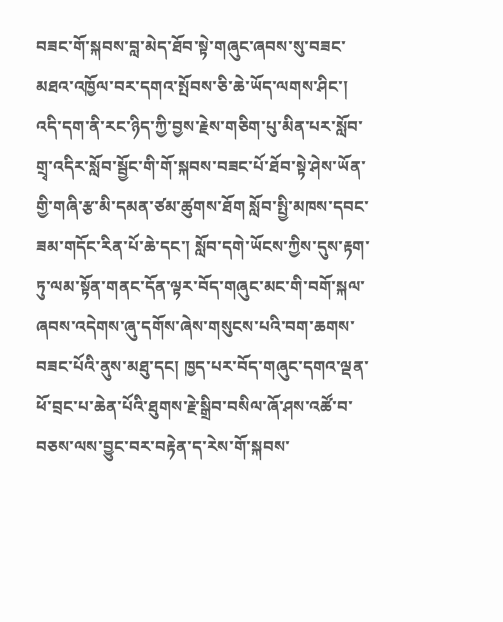བཟང་གོ་སྐབས་བླ་མེད་ཐོབ་སྟེ་གཞུང་ཞབས་སུ་བཟང་མཐའ་འཁྱོལ་བར་དགའ་སྤོབས་ཅི་ཆེ་ཡོད་ལགས་ཤིང་།
འདི་དག་ནི་རང་ཉིད་ཀྱི་བྱས་རྗེས་གཅིག་པུ་མིན་པར་སློབ་གྲྭ་འདིར་སློབ་སྦྱོང་གི་གོ་སྐབས་བཟང་པོ་ཐོབ་སྟེ་ཤེས་ཡོན་གྱི་གཞི་རྩ་མི་དམན་ཙམ་ཚུགས་ཐོག སློབ་སྤྱི་མཁས་དབང་ཟམ་གདོང་རིན་པོ་ཆེ་དང་། སློབ་དགེ་ཡོངས་ཀྱིས་དུས་རྟག་ཏུ་ལམ་སྟོན་གནང་དོན་ལྟར་བོད་གཞུང་མང་གི་བགོ་སྐལ་ཞབས་འདེགས་ཞུ་དགོས་ཞེས་གསུངས་པའི་བག་ཆགས་བཟང་པོའི་ནུས་མཐུ་དང། ཁྱད་པར་བོད་གཞུང་དགའ་ལྡན་ཕོ་བྲང་པ་ཆེན་པོའི་ཐུགས་རྗེ་སྒྲིབ་བསིལ་ཞོ་ཤས་འཚོ་བ་བཅས་ལས་བྱུང་བར་བརྟེན་ད་རེས་གོ་སྐབས་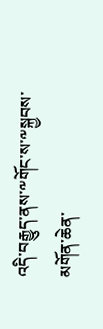འདི་བརྒྱུད་ནས་༸གོང་ས་༸སྐྱབས་མགོན་ཆེན་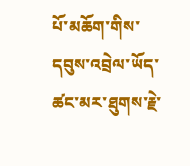པོ་མཆོག་གིས་དབུས་འབྲེལ་ཡོད་ཚང་མར་ཐུགས་རྗེ་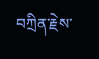བཀྲིན་རྗེས་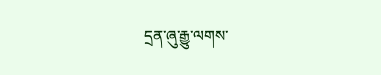དྲན་ཞུ་རྒྱུ་ལགས་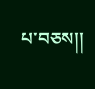པ་བཅས།།